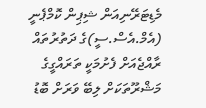މެޑިޓަރޭނިއަން ޝިޕިން ކޮމްޕެނީ (އެމް.އެސް.ސީ)ގެ ދަތުރުތައް ރާއްޖެއަށް ފެށުމަކީ ތަރައްގީގެ މަޝްރޫތަކަށް ލިބޭ ވަރަށް ބޮޑު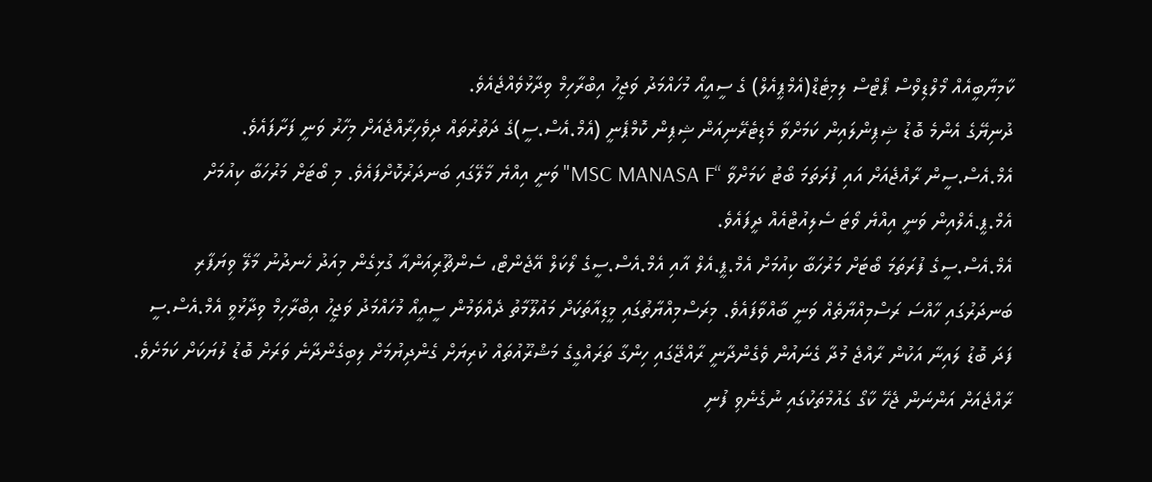ކާމިޔާބީއެއް މޯލްޑިވްސް ޕޯޓްސް ލިމިޓެޑް(އެމްޕީއެލް) ގެ ސީއީއޯ މުހައްމަދު ވަޖީހު އިބްރާހިމް ވިދާޅުވެއްޖެއެވެ.
ދުނިޔޭގެ އެންމެ ބޮޑު ޝިޕިންލައިން ކަމަށްވާ މެޑިޓެރޭނިއަން ޝިޕިން ކޮމްޕެނީ (އެމް.އެސް.ސީ)ގެ ދަތުރުތައް ދިވެހިރާއްޖެއަށް މިހާރު ވަނީ ފަށާފައެވެ.
އެމް.އެސް.ސީން ރާއްޖެއަށް އައި ފުރަތަމަ ބޯޓު ކަމަށްވާ “MSC MANASA F" ވަނީ އިއްޔެ މާލޭގައި ބަނދަރުކޮށްފައެވެ. މި ބޯޓަށް މަރުހަބާ ކިއުމަށް އެމް.ޕީ.އެލްއިން ވަނީ އިއްޔެ ވޯޓަ ސެލިއުޓްއެއް ދީފައެވެ.
އެމް.އެސް.ސީގެ ފުރަތަމަ ބޯޓަށް މަރުހަބާ ކިއުމަށް އެމް.ޕީ.އެލް އާއި އެމް.އެސް.ސީގެ ލޯކަލް އޭޖެންޓް، ސެންޗޫރިއަންއާ ގުޅިގެން މިއަދު ހެނދުނު މާލޭ ވިޔަފާރި ބަނދަރުގައި ހާއްސަ ރަސްމިއްޔާތެއް ވަނީ ބާއްވާފައެވެ. މިރަސްމިއްޔާތުގައި މީޑިއާތަކަށް މައުލޫމާތު ދެއްވަމުން ސީއީއޯ މުހައްމަދު ވަޖީހު އިބްރާހިމް ވިދާޅުވީ އެމް.އެސް.ސީ ފަދަ ބޮޑު ލައިނާ އަކުން ރާއްޖެ މުދާ ގެނައުން ވެގެންދާނީ ރާއްޖޭގައި ހިންގާ ތަރައްގީގެ މަޝްރޫއުތައް ކުރިޔަށް ގެންދިޔުމަށް ލިބިގެންދާނެ ވަރަށް ބޮޑު ލުޔަކަށް ކަމަށެވެ.
ރާއްޖެއަށް އަންނަން ޖެހޭ ކާގޯ ގައުމުތަކުގައި ނުގެނެވި ފުނި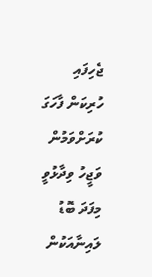ޖެހިފައި ހުރިކަން ފާހަގަ ކުރަށްވަމުން ވަޖީހު ވިދާޅުވީ މިފަދަ ބޮޑު ލައިނާއަކުން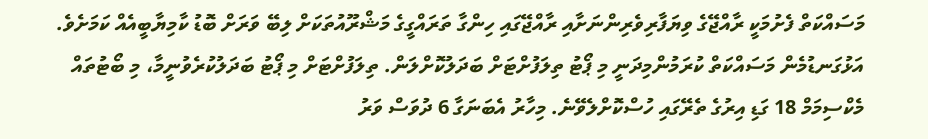މަސައްކަތް ފެށުމަކީ ރާއްޖޭގެ ވިޔަފާރިވެރިންނަށާއި ރާއްޖޭގައި ހިންގާ ތަރައްގީގެ މަޝްރޫއުތަކަށް ލިބޭ ވަރަށް ބޮޑު ކާމިޔާބީއެއް ކަމަށެވެ.
އަޅުގަނޑުމެން މަސައްކަތް ކުރަމުންމިދަނީ މި ޕޯޓު ތިލަފުށްޓަށް ބަދަލުކޮށްލަން. ތިލަފުށްޓަށް މި ޕޯޓު ބަދަލުކުރެވުނީމާ، މި ބޯޓުތައް މެކްސިމަމް 18 ގަޑި އިރުގެ ތެރޭގައި ހުސްކޮށްލެވޭނެ. މިހާރު އެބަނަގާ 6 ދުވަސް ވަރު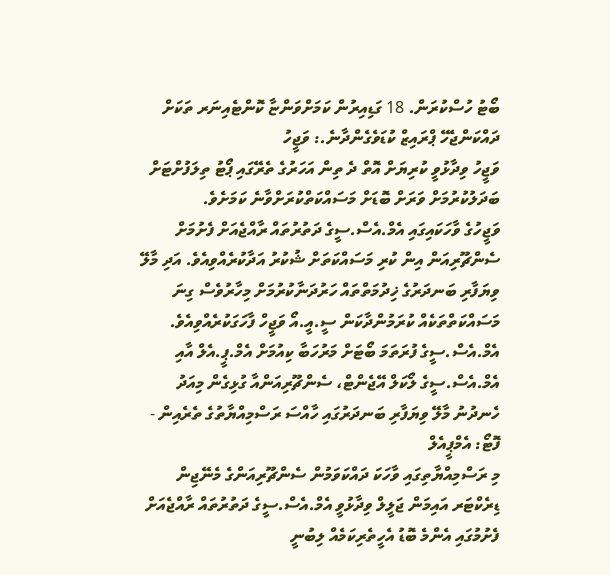ބޯޓު ހުސްކުރަން. 18 ގަޑިއިރުން ކަމަށްވަންޏާ ކޮންޓެއިނަރ ތަކަށް ދައްކަންޖެހޭ ޕްރައިޒް ކުޑަވެގެންދާނެ.: ވަޖީހު
ވަޖީހު ވިދާޅުވީ ކުރިޔަށް އޮތް ދެ ތިން އަހަރުގެ ތެރޭގައި ޕޯޓު ތިލަފުށްޓަށް ބަދަލުކުރުމަށް ވަރަށް ބޮޑަށް މަސައްކަތްކުރަށްވާނެ ކަމަށެވެ.
ވަޖީހުގެ ވާހަކައިގައި އެމް.އެސް.ސީގެ ދަތުރުތައް ރާއްޖެއަށް ފެށުމަށް ސެންޗޫރިއަން އިން ކުރި މަސައްކަތަށް ޝުކުރު އަދާކުރެއްވިއެވެ. އަދި މާލޭ ވިޔަފާރި ބަނދަރުގެ ޚިދުމަތްތައް ހަރުދަނާކުރުމަށް މިހާރުވެސް ގިނަ މަސައްކަތްތަކެއް ކުރަމުންދާކަން ސީ.އީ.އޯ ވަޖީހް ފާހަގަކުރެއްވިއެވެ.
އެމް.އެސް.ސީގެ ފުރަތަމަ ބޯޓަށް މަރުހަބާ ކިއުމަށް އެމް.ޕީ.އެލް އާއި އެމް.އެސް.ސީގެ ލޯކަލް އޭޖެންޓް، ސެންޗޫރިއަންއާ ގުޅިގެން މިއަދު ހެނދުނު މާލޭ ވިޔަފާރި ބަނދަރުގައި ހާއްސަ ރަސްމިއްޔާތުގެ ތެރެއިން - ފޮޓޯ: އެމްޕީއެލް
މި ރަސްމިއްޔާތިގައި ވާހަކަ ދައްކަވަމުން ސެންޗޫރިއަންގެ މެނޭޖިން ޑިރެކްޓަރ އައިމަން ޖަލީލް ވިދާޅުވީ އެމް.އެސް.ސީގެ ދަތުރުތައް ރާއްޖެއަށް ފެށުމުގައި އެންމެ ބޮޑު އެހީތެރިކަމެއް ލިބުނީ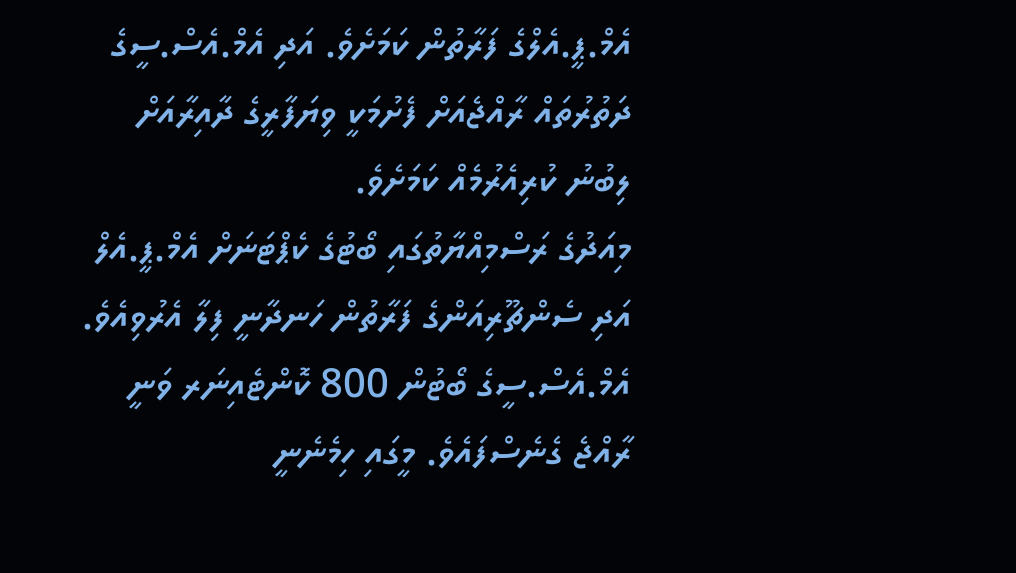އެމް.ޕީ.އެލްގެ ފަރާތުން ކަމަށެވެ. އަދި އެމް.އެސް.ސީގެ ދަތުރުތައް ރާއްޖެއަށް ފެށުމަކީ ވިޔަފާރީގެ ދާއިރާއަށް ލިބުނު ކުރިއެރުމެއް ކަމަށެވެ.
މިއަދުގެ ރަސްމިއްޔާތުގައި ބޯޓުގެ ކެޕްޓަނަށް އެމް.ޕީ.އެލް އަދި ސެންޗޫރިއަންގެ ފަރާތުން ހަނދާނީ ފިލާ އެރުވިއެވެ.
އެމް.އެސް.ސީގެ ބޯޓުން 800 ކޮންޓެއިނަރ ވަނީ ރާއްޖެ ގެނެސްފައެވެ. މީގައި ހިމެނެނީ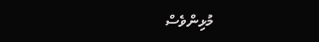މުޅިންވެސް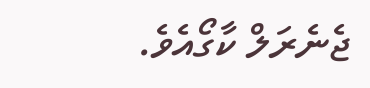ޖެނެރަލް ކާގޯއެވެ.